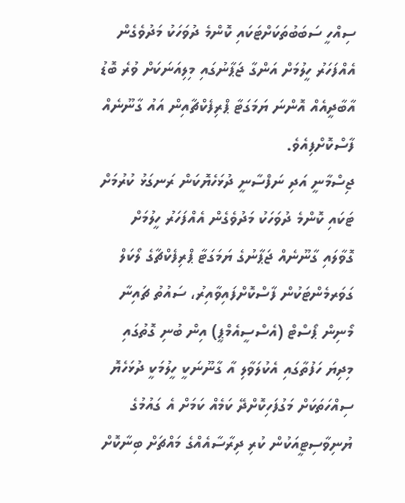ސިއްހީ ސަބަބުތަކަށްޓަކައި ކޮންމެ ދުވަހަކު މަދުވެގެން އެއްފަހަރު ހީލުމަށް އަންގާ ޖަޕާނުގައި މިލިއަނަކަށް ވުރެ ބޮޑު އާބާދީއެއް އޮންނަ ޔަމަގަޓާ ޕްރިފެކްޗާއިން އައު ގާނޫނެއް ފާސްކޮށްފިއެވެ.
ޖިސްމާނީ އަދި ނަފްސާނީ ދުޅަހެޔޮކަން ރަނގަޅު ކުރުމަށް ޓަކައި ކޮންމެ ދުވަހަކު މަދުވެގެން އެއްފަހަރު ހީލުމަށް ގޮވާލައި ގާނޫނެއް ޖަޕާނުގެ ޔަމަގަޓާ ޕްރިފެކްޗާގެ ލޯކަލް ގަވަރމެންޓަކުން ފާސްކޮށްފައިވާއިރު، ސައުތު ޗައިނާ މޯނިން ޕޯސްޓް (އެސްސީއެމްޕީ) އިން ބުނި ގޮތުގައި މިދިޔަ ހަފުތާގައި އެކުލަވާލި އާ ގާނޫނަކީ ހީލުމަކީ ދުޅަހެޔޮ ސިއްހަތަކަށް މަގުފަހިކޮށްދޭ ކަމެއް ކަމަށް އެ ގައުމުގެ ޔުނިވާސިޓީއަކުން ކުރި ދިރާސާއެއްގެ މައްޗަށް ބިނާކޮށް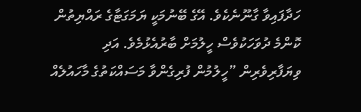ހަދާފައިވާ ގާނޫނެކެވެ. އޭގެ ބޭނުމަކީ ޔަމަގަޓާގެ ރައްޔިތުން ކޮންމެ ދުވަހަކުވެސް ހީލުމަށް ބާރުއެޅުމެވެ. އަދި ވިޔަފާރިވެރިން ”ހީލުމުން ފުރިގެންވާ މަސައްކަތުގެ މާހައުލެއް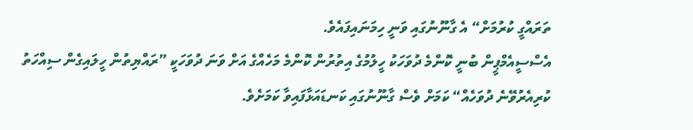ތަރައްގީ ކުރުމަށް“ އެ ގާނޫނުގައި ވަނީ ހިމަނައިފައެވެ.
އެސްސީއެމްޕީން ބުނީ ކޮންމެ ދުވަހަކު ހީލުމުގެ އިތުރުން ކޮންމެ މަހެއްގެ އަށް ވަނަ ދުވަހަކީ ”ރައްޔިތުން ހީލައިގެން ސިއްހަތު ކުރިއެރުވޭނެ ދުވަހެއް“ ކަމަށް ވެސް ގާނޫނުގައި ކަނޑައަޅާފައިވާ ކަމަށެވެ.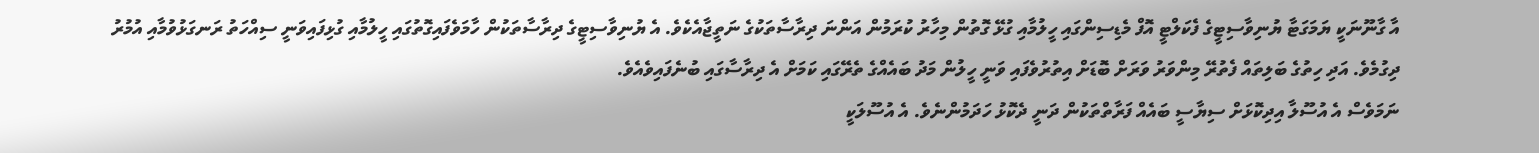އާ ގާނޫނަކީ ޔަމަގަޓާ ޔުނިވާސިޓީގެ ފެކަލްޓީ އޮފް މެޑިސިންގައި ހީލުމާއި ގުޅޭ ގޮތުން މިހާރު ކުރަމުން އަންނަ ދިރާސާތަކުގެ ނަތީޖާއެކެވެ. އެ ޔުނިވާސިޓީގެ ދިރާސާތަކުން ހާމަވެފައިގޮތުގައި ހީލުމާއި ގުޅިފައިވަނީ ސިއްހަތު ރަނގަޅުވުމާއި އުމުރު ދިގުމެވެ. އަދި ހިތުގެ ބަލިތައް ފެތުރޭ މިންވަރު ވަރަށް ބޮޑަށް އިތުރުވެފައި ވަނީ ހީލުން މަދު ބައެއްގެ ތެރޭގައި ކަމަށް އެ ދިރާސާގައި ބުނެފައިވެއެވެ.
ނަމަވެސް އެ އުސޫލާ އިދިކޮޅަށް ސިޔާސީ ބައެއް ފަރާތްތަކުން ދަނީ ދެކޮޅު ހަދަމުންނެވެ. އެ އުސޫލަކީ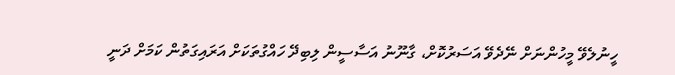ހީނުލެވޭ މީހުންނަށް ނޭދެވޭ އަސަރުކޮށް، ގާނޫނު އަސާސީން ލިބިދޭ ހައްގުތަކަށް އަރައިގަތުން ކަމަށް ދަނީ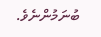ބުނަމުންނެވެ.